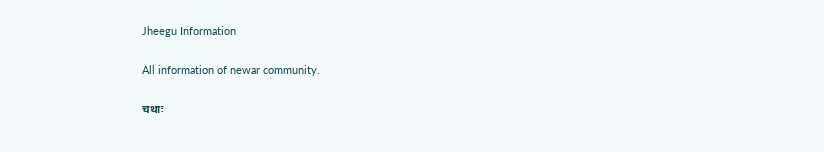Jheegu Information

All information of newar community.

चथाः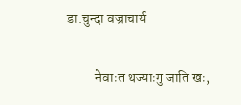डा.चुन्दा वज्राचार्य

          नेवाःत थज्याःगु जाति खः,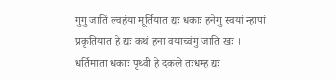गुगु जातिं ल्वहंया मूर्तियात द्यः धकाः हनेगु स्वयां न्हापां प्रकृतियात हे द्यः कथं हना वयाच्वंगु जाति खः । धर्तिमाता धकाः पृथ्वी हे दकले तःधम्ह द्यः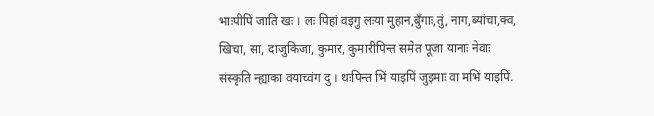भाःपीपिं जाति खः । लः पिहां वइगु लःया मुहान,बुँगाः,तुं, नाग,ब्यांचा,क्व, खिचा, सा, दाजुकिजा, कुमार, कुमारीपिन्त समेत पूजा यानाः नेवाः संस्कृति न्ह्याका वयाच्वंग दु । थःपिन्त भिं याइपिं जुइमाः वा मभिं याइपिं.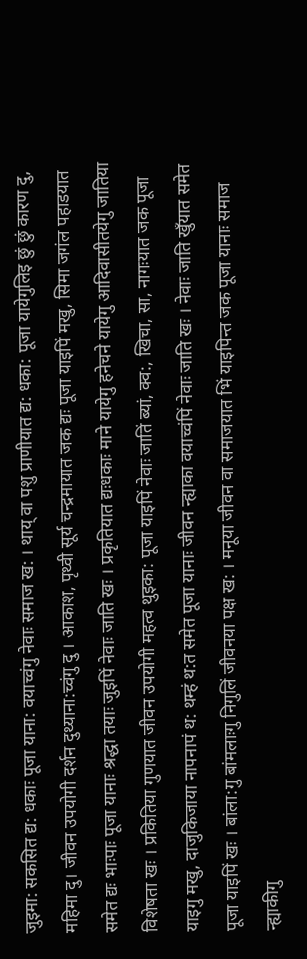जुइमा: सकसित द्य: धकाः पूजा याना: वयाच्वंगु नेवाः समाज ख: । थाय्‌ वा पशु प्राणीयात द्य: धका: पूजा यायेगुलिइ छुं छुं कारण दु, महिमा दु। जीवन उपयोगी दर्शन दुथ्याना:च्वंगु दु । आकाश, पृथ्वी सूर्य चन्द्रमायात जक द्यः पूजा याइपिं मखु, सिमा जगंल पहाडयात समेत द्यः भाःपाः पूजा यानाः श्रद्धा तयाः जुइपिं नेवाः जाति खः । प्रकृतियात द्यःधकाः माने यायेगु हनेचने यायेगु आदिवासीतयेगु जातिया विशेषता खः । प्रकितिया गुणयात जीवन उपयोगी महत्व थुइका: पूजा याइपिं नेवाः जातिं ब्यां, क्व:, खिचा, सा, नागःयात जक पूजा याइगु मखु, दाजुकिजाया नापनापं थ: थम्हं थ:त समेत पूजा यानाः जीवन न्ह्याका वयाच्वंपिं नेवाः जाति खः । नेवाः जाति खुँयात समेत पूजा याइपिं खः । बांला:गु बांमलाःगु निगुलिं जीवनया पक्ष ख: । मनूया जीवन वा समाजयात भिं याइपिन्त जक पूजा यानाः समाज न्ह्याकीगु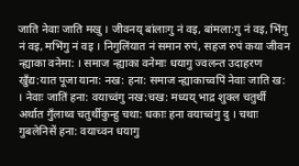जाति नेवाः जाति मखु । जीवनय्‌ बांलाःगु नं वइ, बांमला:गु नं वइ, भिंगु नं वइ, मभिंगु नं वइ । निगुलिंयात नं समान रुपं, सहज रुपं कया जीवन न्ह्याका वनेमा: । समाज न्ह्याका वनेमाः धयागु ज्वलन्त उदाहरण खुँद्य:यात पूजा याना: नख: हना: समाज न्ह्याकाच्वपिं नेवाः जाति ख: । नेवाः जातिं हना: वयाच्वंगु नख:चख: मध्यय्‌ भाद्र शुक्ल चतुर्थी अर्थात गुँलाथ्व चतुर्थीकुन्हु चथा: धकाः हना वयाच्वंगु दु । चथाः गुबलेनिसें हना: वयाच्वन धयागु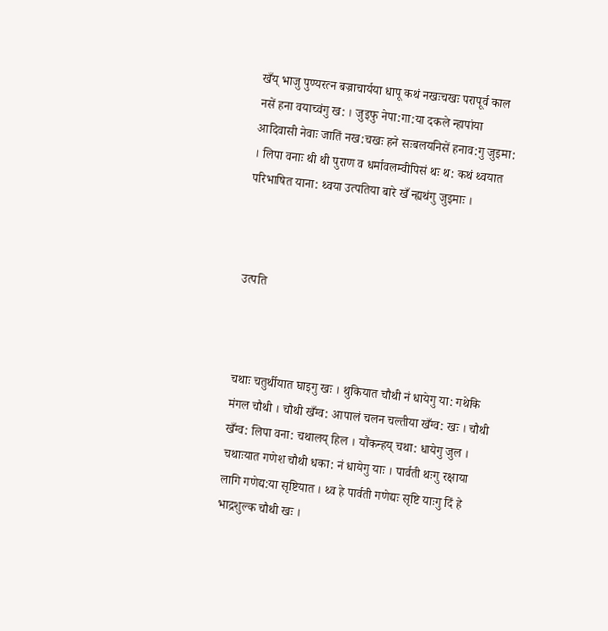खँय्‌ भाजु पुण्यरत्न बज्राचार्यया धापू कथं नखःचखः परापूर्व काल नसें हना वयाच्वंगु ख: । जुइफु नेपा:गा:या दकले न्हापांया आदिवासी नेवाः जातिं नख:चखः हने सःबलयनिसें हनाव:गु जुइमा: । लिपा वनाः थी थी पुराण व धर्मावलम्वीपिसं थः थ: कथं थ्वयात परिभाषित याना: थ्वया उत्पतिया बारे खँ न्ह्यथंगु जुइमाः ।



उत्पति



चथाः चतुर्थीयात घाइगु खः । थुकियात चौथी नं धायेगु या: गथेकि मंगल चौथी । चौथी खँग्व: आपालं चलन चल्तीया खँग्व: खः । चौथी खँग्व: लिपा वना: चथालय्‌ हिल । यौंकन्हय्‌ चथा: धायेगु जुल । चथाःयात गणेश चौथी धका: नं धायेगु याः । पार्वती थःगु रक्षाया लागि गणेद्य:या सृष्टियात । थ्व हे पार्वती गणेद्यः सृष्टि याःगु दिं हे भाद्रशुल्क चौथी खः ।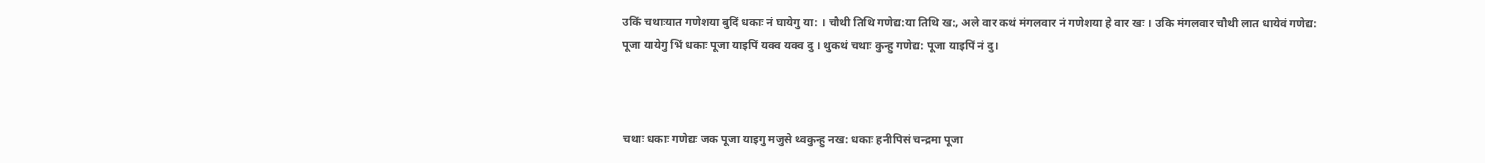उकिं चथाःयात गणेशया बुदिं धकाः नं घायेगु या: । चौथी तिथि गणेद्य:या तिथि ख:, अले वार कथं मंगलवार नं गणेशया हे वार खः । उकि मंगलवार चौथी लात धायेवं गणेद्य: पूजा यायेगु भिं धकाः पूजा याइपिं यक्व यक्व दु । थुकथं चथाः कुन्हु गणेद्य: पूजा याइपिं नं दु।



चथाः धकाः गणेद्यः जक पूजा याइगु मजुसे थ्वकुन्हु नख: धकाः हनीपिसं चन्द्रमा पूजा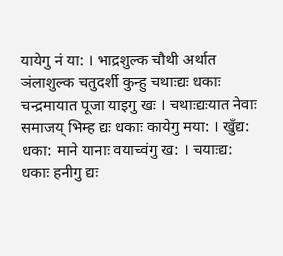यायेगु नं या: । भाद्रशुल्क चौथी अर्थात ञंलाशुल्क चतुदर्शी कुन्हु चथाःद्यः धकाः चन्द्रमायात पूजा याइगु खः । चथाःद्यःयात नेवाः समाजय्‌ भिम्ह द्यः धकाः कायेगु मया: । खुँद्य: धका: माने यानाः वयाच्वंगु ख: । चयाःद्य: धकाः हनीगु द्यः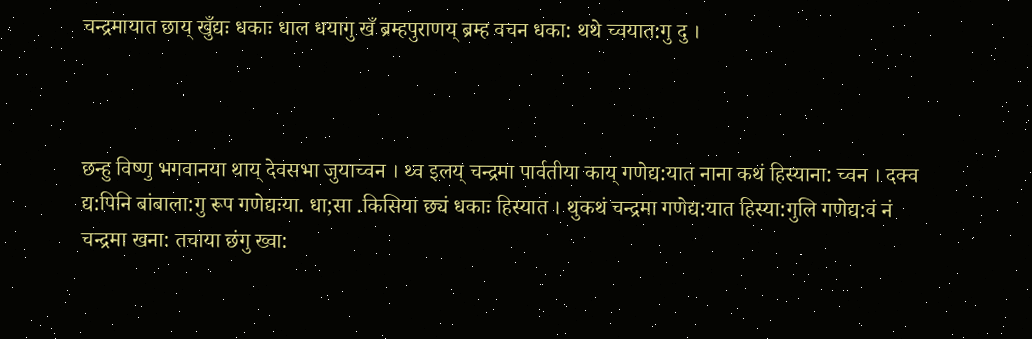चन्द्रमायात छाय्‌ खुँद्यः धकाः धाल धयागु खँ ब्रम्हपुराणय्‌ ब्रम्ह वचन धका: थथे च्वयात:गु दु ।



छन्हु विष्णु भगवानया थाय्‌ देवसभा जुयाच्वन । थ्व इलय्‌ चन्द्रमा पार्वतीया काय्‌ गणेद्य:यात नाना कथं हिस्याना: च्वन । दक्व द्य:पिनि बांबाला:गु रूप गणेद्यःया. धा;सा .किसिया छ्यं धकाः हिस्यात । थुकथं चन्द्रमा गणेद्य:यात हिस्या:गुलि गणेद्य:वं नं चन्द्रमा खना: तचाया छंगु ख्वा: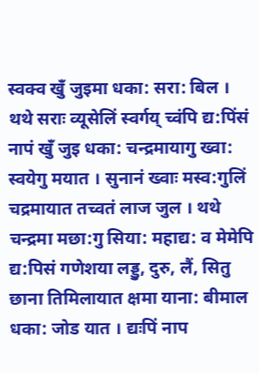स्वक्व खुँ जुइमा धका: सरा: बिल । थथे सराः व्यूसेलिं स्वर्गय्‌ च्वंपि द्य:पिंसं नापं खुँ जुइ धका: चन्द्रमायागु ख्वा: स्वयेगु मयात । सुनानं ख्वाः मस्व:गुलिं चद्रमायात तच्वतं लाज जुल । थथे चन्द्रमा मछा:गु सिया: महाद्य: व मेमेपि द्य:पिसं गणेशया लड्डु, दुरु, लैं, सितु छाना तिमिलायात क्षमा याना: बीमाल धका: जोड यात । द्यःपिं नाप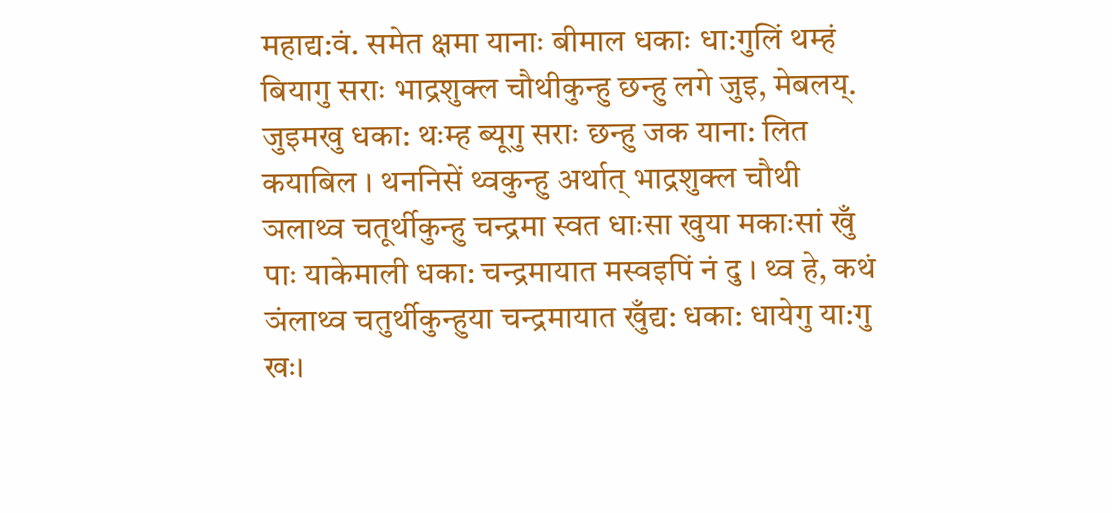महाद्य:वं. समेत क्षमा यानाः बीमाल धकाः धा:गुलिं थम्हं बियागु सराः भाद्रशुक्ल चौथीकुन्हु छन्हु लगे जुइ, मेबलय्‌. जुइमखु धका: थःम्ह ब्यूगु सराः छन्हु जक याना: लित कयाबिल । थननिसें थ्वकुन्हु अर्थात्‌ भाद्रशुक्ल चौथी ञलाथ्व चतूर्थीकुन्हु चन्द्रमा स्वत धाःसा खुया मकाःसां खुँ पाः याकेमाली धका: चन्द्रमायात मस्वइपिं नं दु । थ्व हे, कथं ञंलाथ्व चतुर्थीकुन्हुया चन्द्रमायात खुँद्य: धका: धायेगु या:गु खः।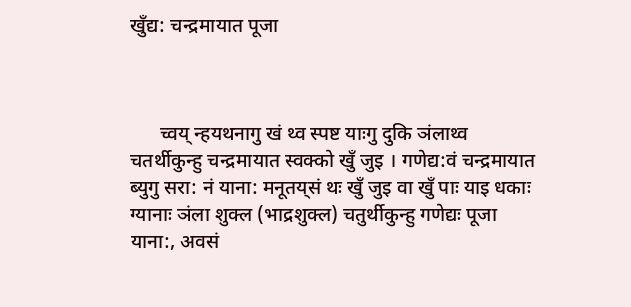खुँद्य: चन्द्रमायात पूजा



      च्वय्‌ न्हयथनागु खं थ्व स्पष्ट याःगु दुकि ञंलाथ्व चतर्थीकुन्हु चन्द्रमायात स्वक्को खुँ जुइ । गणेद्य:वं चन्द्रमायात ब्युगु सरा: नं याना: मनूतय्‌सं थः खुँ जुइ वा खुँ पाः याइ धकाः ग्यानाः ञंला शुक्ल (भाद्रशुक्ल) चतुर्थीकुन्हु गणेद्यः पूजा याना:, अवसं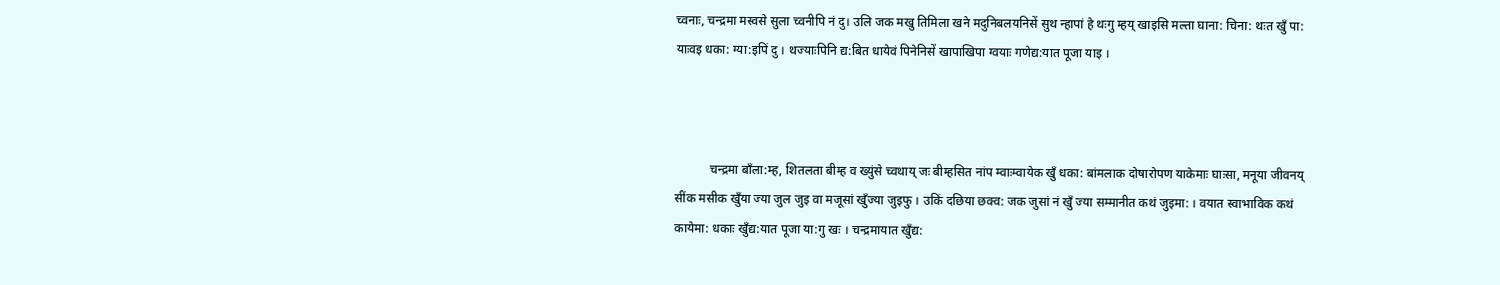च्वनाः, चन्द्रमा मस्वसे सुला च्वनीपि नं दु। उलि जक मखु तिमिला खने मदुनिबलयनिसें सुथ न्हापां हे थःगु म्हय्‌ खाइसि मल्ता घाना: चिना: थःत खुँ पा: याःवइ धका: ग्या:इपिं दु । थज्याःपिनि द्य:बित धायेवं पिनेनिसें खापाखिपा ग्वयाः गणेद्य:यात पूजा याइ ।



           चन्द्रमा बाँला:म्ह, शितलता बीम्ह व ख्युंसे च्वथाय्‌ जः बीम्हसित नांप म्वाःम्वायेक खुँ धका: बांमलाक दोषारोपण याकेमाः घाःसा, मनूया जीवनय्‌ सींक मसीक खुँया ज्या जुल जुइ वा मजूसां खुँज्या जुइफु । उकिं दछिया छक्व: जक जुसां नं खुँ ज्या सम्मानीत कथं जुइमा: । वयात स्वाभाविक कथं कायेमा: धकाः खुँद्य:यात पूजा या:गु खः । चन्द्रमायात खुँद्य: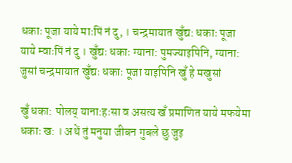धकाः पूजा याये माःपिं नं दु, । चन्द्रमायात खुँद्य: धकाः पूजा याये म्वाःपिं नं दु । खुँद्यः धकाः ग्याना: पुमज्याइपिनि, ग्याना: जुसां चन्द्रमायात खुँद्यः धकाः पूजा याइपिनि खुँ हे मखुसां

खुँ धका: पोलय्‌ याना:हःसा व असत्य खँ प्रमाणित याये मफयेमा धकाः ख: । अथें तुं मनुया जीबन गुबले छु जुइ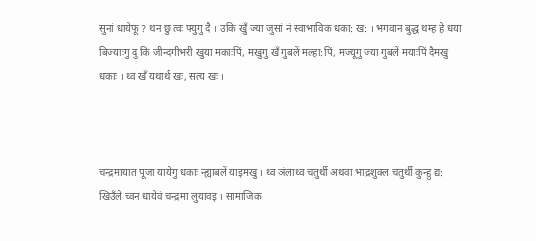सुनां धायेफू ? थन छु त्वः फ्युगु दै । उकि खुँ ज्या जुसां नं स्वाभाविक धका: ख: । भगवान बुद्ध थम्ह हे धया बिज्याःगु दु कि जीन्दगीभरी खुया मकाःपिं, मखुगु खँ गुबलें मल्हा:पिं, मज्यूगु ज्या गुबलें मयाःपिं दैमखु धकाः । थ्व खँ यथार्थ खः, सत्य खः ।



चन्द्रमायात पूजा यायेगु धकाः न्ह्याबलें याइमखु । थ्व ञंलाथ्व चतुर्थी अथवा भाद्रशुक्ल चतुर्थी कुन्हु द्य: खिउँले च्वन धायेवं चन्द्रमा लुयावइ । सामाजिक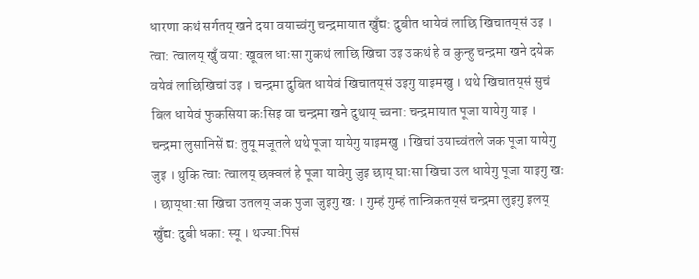धारणा कथं सर्गतय्‌ खने दया वयाच्वंगु चन्द्रमायात खुँद्य: दुबीत धायेवं लाछि खिचातय्‌सं उइ । त्वा: त्वालय्‌ खुँ वया: खूवल धाःसा गुकथं लाछि खिचा उइ उकथं हे व कुन्हु चन्द्रमा खने दयेक वयेवं लाछिखिचां उइ । चन्द्रमा दुबित धायेवं खिचातय्‌सं उइगु याइमखु । थथे खिचातय्‌सं सुचं बिल धायेवं फुकसिया कःसिइ वा चन्द्रमा खने दुथाय्‌ च्वना: चन्द्रमायात पूजा यायेगु याइ । चन्द्रमा लुसानिसें द्य: तुयू मजूतले थथे पूजा यायेगु याइमखु । खिचां उयाच्वंतले जक पूजा यायेगु जुइ । थुकि त्वाः त्वालय्‌ छक्वलं हे पूजा यावेगु जुइ छाय्‌ घाःसा खिचा उल धायेगु पूजा याइगु खः । छाय्‌धा:सा खिचा उतलय्‌ जक पुजा जुइगु खः । गुम्हं गुम्हं तान्त्रिकतय्‌सं चन्द्रमा लुइगु इलय्‌ खुँद्य: दुबी धका: स्यू । थज्या:पिसं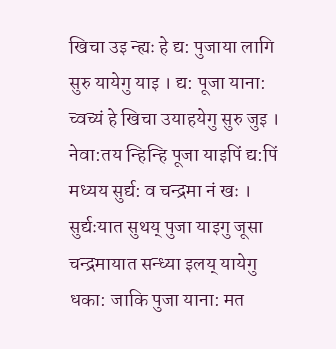खिचा उइ न्ह्यः हे द्य: पुजाया लागि सुरु यायेगु याइ । द्य: पूजा याना: च्वच्यं हे खिचा उयाहयेगु सुरु जुइ । नेवा:तय न्हिन्हि पूजा याइपिं द्य:पिं मध्यय सुर्द्य: व चन्द्रमा नं खः । सुर्द्यःयात सुथय्‌ पुजा याइगु जूसा चन्द्रमायात सन्ध्या इलय्‌ यायेगु धका: जाकि पुजा याना: मत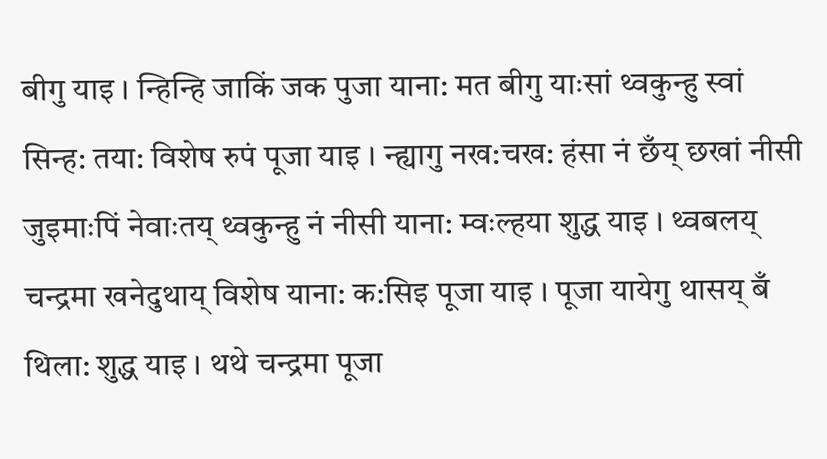बीगु याइ । न्हिन्हि जाकिं जक पुजा याना: मत बीगु याःसां थ्वकुन्हु स्वां सिन्ह: तया: विशेष रुपं पूजा याइ । न्ह्यागु नख:चख: हंसा नं छँय्‌ छखां नीसी जुइमाःपिं नेवाःतय्‌ थ्वकुन्हु नं नीसी याना: म्वःल्हया शुद्ध याइ । थ्वबलय्‌ चन्द्रमा खनेदुथाय्‌ विशेष याना: क:सिइ पूजा याइ । पूजा यायेगु थासय्‌ बँ थिला: शुद्ध याइ । थथे चन्द्रमा पूजा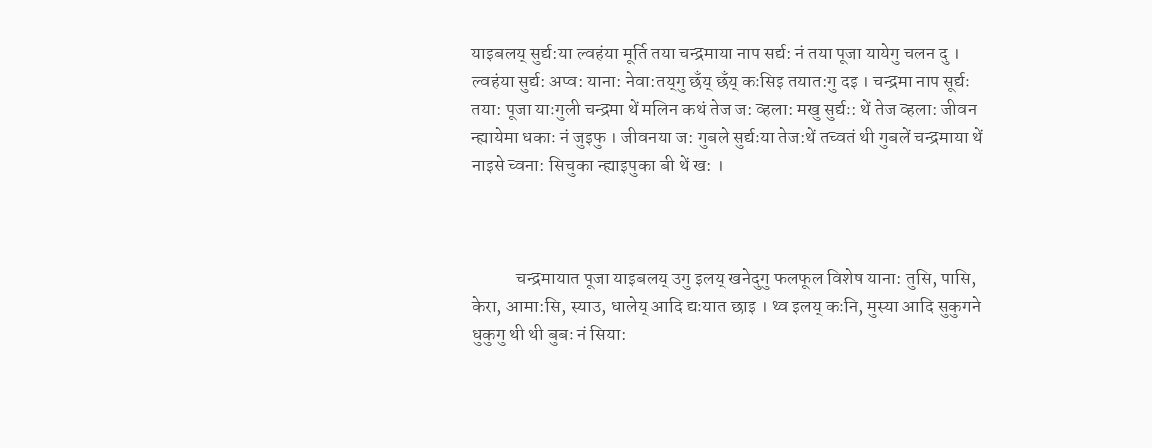याइबलय्‌ सुर्द्य:या ल्वहंया मूर्ति तया चन्द्रमाया नाप सर्द्य: नं तया पूजा यायेगु चलन दु । ल्वहंया सुर्द्य: अप्व: याना: नेवा:तय्‌गु छँय्‌ छँय्‌ कःसिइ तयात:गु दइ । चन्द्रमा नाप सूर्द्यः तया: पूजा याःगुली चन्द्रमा थें मलिन कथं तेज ज: व्हला: मखु सुर्द्यः: थें तेज व्हला: जीवन न्ह्यायेमा धकाः नं जुइफु । जीवनया ज: गुबले सुर्द्यःया तेज:थें तच्वतं थी गुबलें चन्द्रमाया थें नाइसे च्वना: सिचुका न्ह्याइपुका बी थें ख: ।



            चन्द्रमायात पूजा याइबलय्‌ उगु इलय्‌ खनेदुगु फलफूल विशेष याना: तुसि, पासि, केरा, आमा:सि, स्याउ, धालेय्‌ आदि द्यःयात छाइ । थ्व इलय्‌ कःनि, मुस्या आदि सुकुगने धुकुगु थी थी बुबः नं सिया: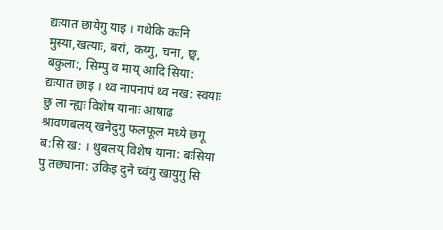द्यःयात छायेगु याइ । गथेकि कःनि मुस्या,खत्याः, बरां, कय्गु, चना, छ्व, बकुला:, सिम्पु व माय्‌ आदि सिया: द्यःयात छाइ । थ्व नापनापं थ्व नख: स्वयाः छु ला न्ह्यः विशेष यानाः आषाढ श्रावणबलय्‌ खनेदुगु फलफूल मध्ये छगू ब:सि ख: । थुबलय्‌ विशेष याना: बःसिया पु तछ्याना: उकिइ दुने च्वंगु खायुगु सि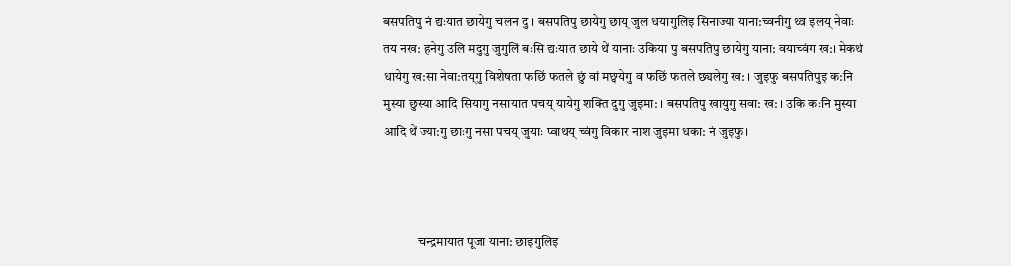बसपतिपु नं द्यःयात छायेगु चलन दु । बसपतिपु छायेगु छाय्‌ जुल धयागुलिइ सिनाज्या याना:च्वनीगु थ्व इलय्‌ नेवाः तय नख: हनेगु उलि मदुगु जुगुलिं बःसि द्यःयात छाये थें यानाः उकिया पु बसपतिपु छायेगु याना: वयाच्वंग ख:। मेकथं धायेगु ख:सा नेवा:तय्‌गु विशेषता फछिं फतले छुं वां मछ्वयेगु व फछिं फतले छ्यलेगु ख: । जुइफु बसपतिपुइ क:नि मुस्या छुस्या आदि सियागु नसायात पचय्‌ यायेगु शक्ति दुगु जुइमा: । बसपतिपु खायुगु सवा: ख: । उकि कःनि मुस्या आदि थें ज्या:गु छाःगु नसा पचय्‌ जुयाः प्वाथय्‌ च्वंगु विकार नाश जुइमा धका: नं जुइफु।



             चन्द्रमायात पूजा याना: छाइगुलिइ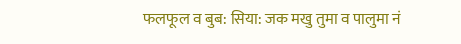फलफूल व बुब: सिया: जक मखु तुमा व पालुमा नं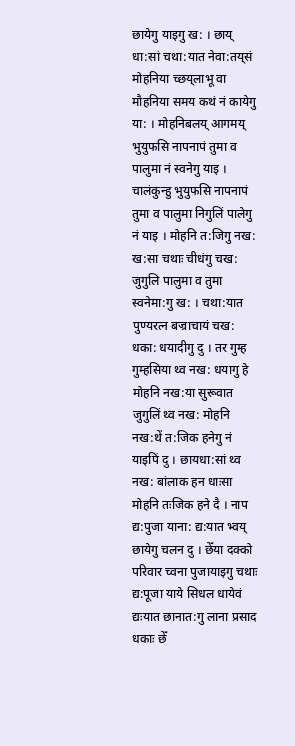छायेगु याइगु ख: । छाय्‌ धा:सां चथा:यात नेवा:तय्‌सं मोहनिया च्छय्‌लाभू वा मौहनिया समय कथं नं कायेगु या: । मोहनिबलय्‌ आगमय्‌ भुयुफसि नापनापं तुमा व पालुमा नं स्वनेगु याइ । चालंकुन्हु भुयुफसि नापनापं तुमा व पालुमा निगुलिं पालेगु नं याइ । मोहनि त:जिगु नख: ख:सा चथाः चीधंगु चख: जुगुलि पालुमा व तुमा स्वनेमा:गु ख: । चथा:यात पुण्यरत्न बज्राचायं चख: धका: धयादीगु दु । तर गुम्ह गुम्हसिया थ्व नख: धयागु हे मोहनि नख:या सुरूवात जुगुलिं थ्व नख: मोहनि नख:थें त:जिक हनेगु नं याइपिं दु । छायधा:सां थ्व नख: बांलाक हन धाःसा मोहनि तःजिक हने दै । नाप द्य:पुजा याना: द्य:यात भ्वय्‌ छायेगु चलन दु । छेँया दक्को परिवार च्वना पुजायाइगु चथाः द्य:पूजा याये सिधल धायेवं द्यःयात छानात:गु लाना प्रसाद धकाः छेँ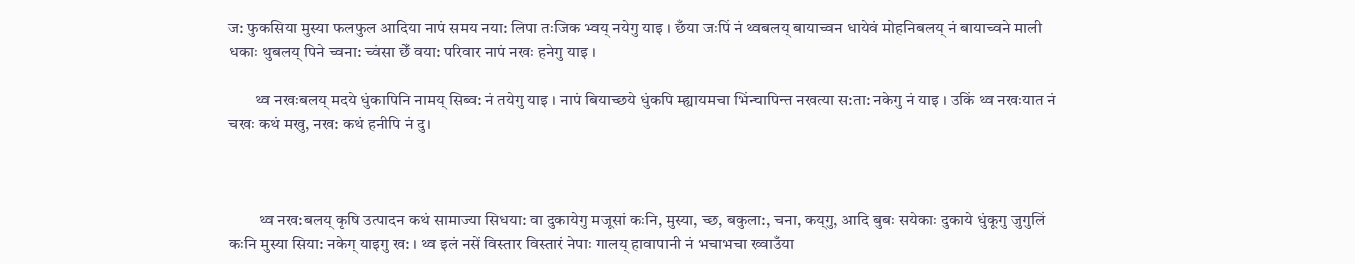ज: फुकसिया मुस्या फलफुल आदिया नापं समय नया: लिपा तःजिक भ्वय्‌ नयेगु याइ । छँया जःपिं नं थ्वबलय्‌ बायाच्वन धायेवं मोहनिबलय्‌ नं बायाच्वने माली धकाः थुबलय्‌ पिने च्वना: च्वंसा छेँ वया: परिवार नापं नखः हनेगु याइ ।

        थ्व नखःबलय्‌ मदये धुंकापिनि नामय्‌ सिब्व: नं तयेगु याइ । नापं बियाच्छये धुंकपि म्ह्यायमचा भिंन्चापिन्त नखत्या स:ता: नकेगु नं याइ । उकिं थ्व नखःयात नं चखः कथं मखु, नख: कथं हनीपि नं दु।



         थ्व नख:बलय्‌ कृषि उत्पादन कथं सामाज्या सिधया: वा दुकायेगु मजूसां कःनि, मुस्या, च्छ, बकुला:, चना, कय्‌गु, आदि बुबः सयेकाः दुकाये धुंकूगु जुगुलिं कःनि मुस्या सिया: नकेग्‌ याइगु ख: । थ्व इलं नसें विस्तार विस्तारं नेपाः गालय्‌ हावापानी नं भचाभचा ख्वाउँया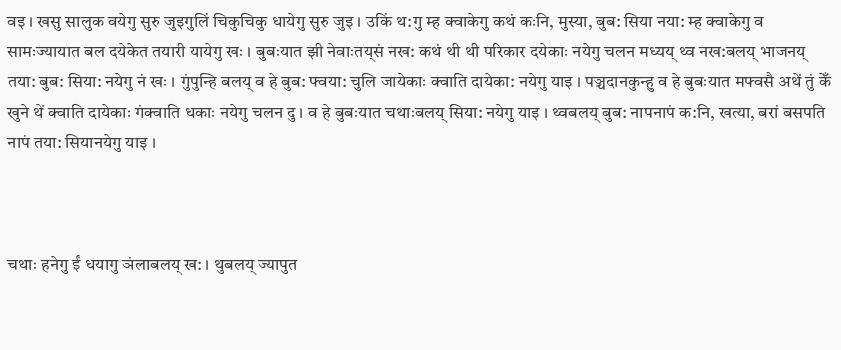वइ । खसु सालुक वयेगु सुरु जुइगुलिं चिकुचिकु धायेगु सुरु जुइ । उकिं थ:गु म्ह क्वाकेगु कथं कःनि, मुस्या, बुब: सिया नया: म्ह क्वाकेगु व सामःज्यायात बल दयेकेत तयारी यायेगु खः । बुबःयात झी नेवाःतय्‌सं नख: कथं थी थी परिकार दयेकाः नयेगु चलन मध्यय्‌ थ्व नख:बलय्‌ भाजनय्‌ तया: बुब: सिया: नयेगु नं खः । गुंपुन्हि बलय्‌ व हे बुब: फ्वया: चुलि जायेकाः क्वाति दायेका: नयेगु याइ । पञ्चदानकुन्हु व हे बुबःयात मफ्वसै अथें तुं केँ खुने थें क्वाति दायेकाः गंक्वाति धकाः नयेगु चलन दु । व हे बुबःयात चथाःबलय्‌ सिया: नयेगु याइ । थ्वबलय्‌ बुब: नापनापं क:नि, खत्या, बरां बसपति नापं तया: सियानयेगु याइ ।



चथाः हनेगु ईं धयागु ञंलाबलय्‌ ख: । थुबलय्‌ ज्यापुत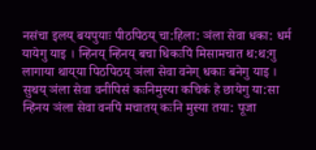नसंचा इलय्‌ बयपुयाः पीठपिठय्‌ चा:हिला: ञंला सेवा धका: धर्म यायेगु याइ । न्हिनय्‌ न्हिनय्‌ बचा धिकःपिं मिसामचात थ:थ:गु लागाया थाय्‌या पिठपिठय्‌ ञंला सेवा वनेग्‌ धकाः बनेगु याइ । सुथय्‌ ञंला सेवा वनीपिसं कःनिमुस्या कचिकं हे छायेगु या:सा न्हिनय ञंला सेवा वनपिं मचातय्‌ कःनि मुस्या तया: पूजा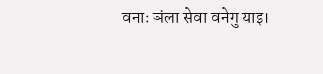वनाः ञंला सेवा वनेगु याइ।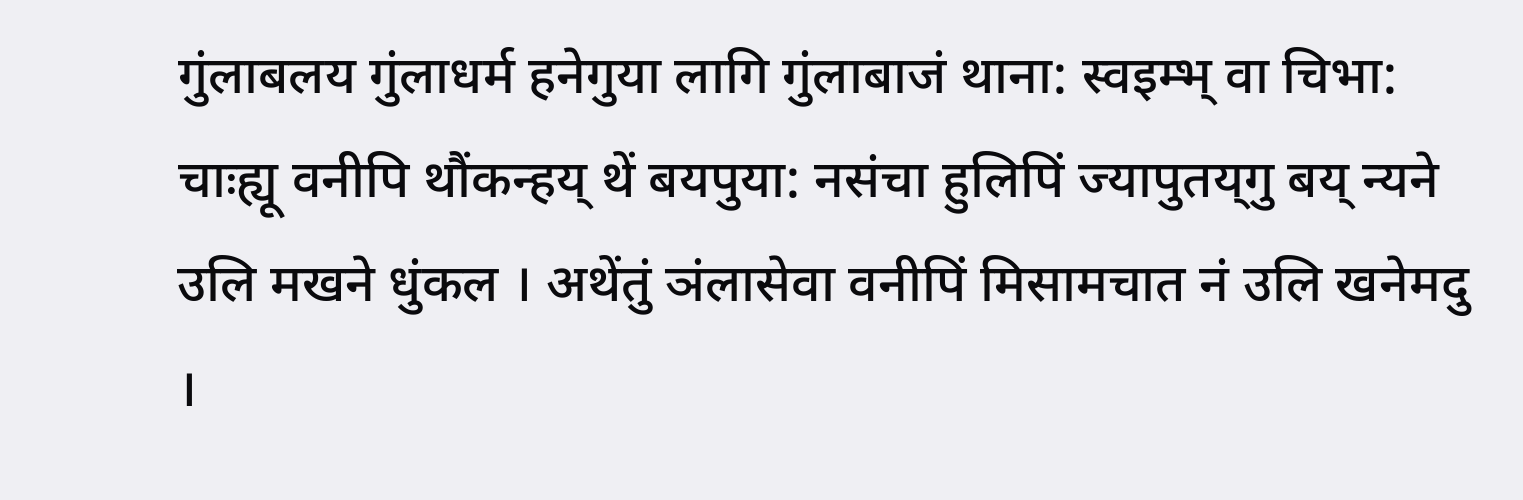गुंलाबलय गुंलाधर्म हनेगुया लागि गुंलाबाजं थाना: स्वइम्भ्‌ वा चिभा: चाःह्यू वनीपि थौंकन्हय्‌ थें बयपुया: नसंचा हुलिपिं ज्यापुतय्‌गु बय्‌ न्यने उलि मखने धुंकल । अथेंतुं ञंलासेवा वनीपिं मिसामचात नं उलि खनेमदु ।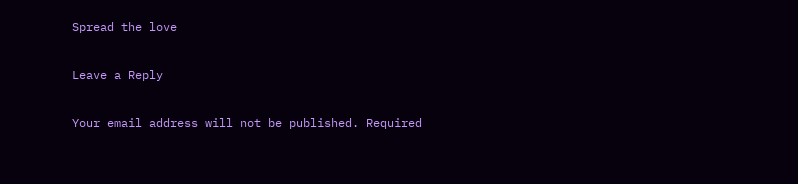Spread the love

Leave a Reply

Your email address will not be published. Required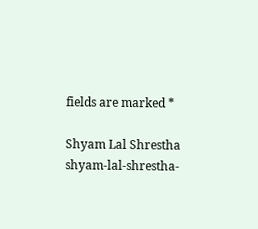fields are marked *

Shyam Lal Shrestha
shyam-lal-shrestha-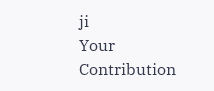ji
Your Contribution